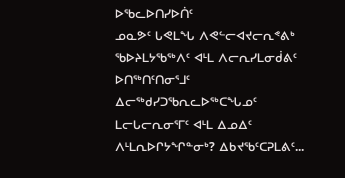ᐅᖃᓚᐅᑎᓯᐅᑏᑦ
ᓄᓇᕗᑦ ᒐᕙᒪᖓ ᐱᕙᓪᓕᐊᔪᓕᕆᕝᕕᒃ
ᖃᐅᔨᒪᔭᖃᖅᐱᑦ ᐊᒻᒪ ᐱᓕᕆᓯᒪᓂᑰᕕᑦ ᐅᑎᖅᑎᑦᑎᓂᕐᒧᑦ ᐃᓕᖅᑯᓯᑐᖃᕆᓚᐅᖅᑕᖓᓄᑦ ᒪᓕᒐᓕᕆᓂᕐᒥᑦ ᐊᒻᒪ ᐃᓄᐃᑦ ᐱᒻᒪᕆᐅᒋᔭᖏᓐᓂᒃ? ᐃᑲᔪᖃᑦᑕᕈᒪᕕᑦ...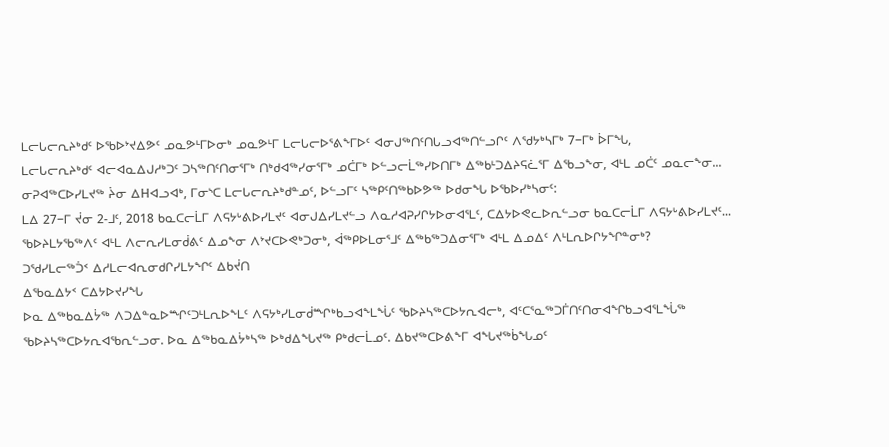ᒪᓕᒐᓕᕆᔨᒃᑯᑦ ᐅᖃᐅᔾᔪᐃᕗᑦ ᓄᓇᕗᒻᒥᐅᓂᒃ ᓄᓇᕗᒻᒥ ᒪᓕᒐᓕᐅᕐᕕᖕᒥᐅᑦ ᐊᓂᒍᖅᑎᑦᑎᒐᓗᐊᖅᑎᓪᓗᒋᑦ ᐱᖁᔭᒃᓴᒥᒃ 7−ᒥᒃ ᐆᒥᖓ,
ᒪᓕᒐᓕᕆᔨᒃᑯᑦ ᐊᓕᐊᓇᐃᒍᓱᒃᑐᑦ ᑐᓴᖅᑎᑦᑎᓂᕐᒥᒃ ᑎᒃᑯᐊᖅᓯᓂᕐᒥᒃ ᓄᑖᒥᒃ ᐅᓪᓗᓕᒫᖅᓯᐅᑎᒥᒃ ᐃᖅᑲᒻᑐᐃᔨᕋᓛᕐᒥ ᐃᖃᓗᖕᓂ, ᐊᒻᒪ ᓄᑖᑦ ᓄᓇᓕᖕᓂ...
ᓂᕈᐊᖅᑕᐅᓯᒪᔪᖅ ᔩᓂ ᐃHᐊᓗᐊᒃ, ᒥᓂᔅᑕ ᒪᓕᒐᓕᕆᔨᒃᑯᓐᓄᑦ, ᐅᓪᓗᒥᑦ ᓴᖅᑭᑦᑎᖅᑲᐅᕗᖅ ᐅᑯᓂᖓ ᐅᖃᐅᓯᒃᓴᓂᑦ:
ᒪᐃ 27−ᒥ ᔫᓂ 2-ᒧᑦ, 2018 ᑲᓇᑕᓕᒫᒥ ᐱᕋᔭᒡᕕᐅᓯᒪᔪᑦ ᐊᓂᒍᐃᓯᒪᔪᓪᓗ ᐱᓇᓱᐊᕈᓯᒋᔭᐅᓂᐊᕐᒪᑦ, ᑕᐃᔭᐅᕙᓚᐅᕆᓪᓗᓂ ᑲᓇᑕᓕᒫᒥ ᐱᕋᔭᒡᕕᐅᓯᒪᔪᑦ...
ᖃᐅᔨᒪᔭᖃᖅᐱᑦ ᐊᒻᒪ ᐱᓕᕆᓯᒪᓂᑰᕕᑦ ᐃᓄᖕᓂ ᐱᔾᔪᑕᐅᕙᒃᑐᓂᒃ, ᐋᖅᑭᐅᒪᓂᕐᒧᑦ ᐃᖅᑲᖅᑐᐃᓂᕐᒥᒃ ᐊᒻᒪ ᐃᓄᐃᑦ ᐱᒻᒪᕆᐅᒋᔭᖏᓐᓂᒃ?
ᑐᖁᓯᒪᓕᖅᑑᑉ ᐃᓱᒪᓕᐊᕆᓂᑯᒋᓯᒪᔭᖏᑦ ᐃᑲᔫᑎ
ᐃᖃᓇᐃᔭᑉ ᑕᐃᔭᐅᔪᓯᖓ
ᐅᓇ ᐃᖅᑲᓇᐃᔮᖅ ᐱᑐᐃᓐᓇᐅᙱᑦᑐᒻᒪᕆᐅᖕᒪᑦ ᐱᕋᔭᒃᓯᒪᓂᑰᙱᒃᑲᓗᐊᖕᒪᖔᑦ ᖃᐅᔨᓴᖅᑕᐅᔭᕆᐊᓕᒃ, ᐊᑦᑕᕐᓇᖅᑐᒦᑎᑦᑎᓂᐊᖏᑲᓗᐊᕐᒪᖔᖅ ᖃᐅᔨᓴᖅᑕᐅᔭᕆᐊᖃᕆᓪᓗᓂ. ᐅᓇ ᐃᖅᑲᓇᐃᔮᒃᓴᖅ ᐅᒃᑯᐃᖓᔪᖅ ᑭᒃᑯᓕᒫᓄᑦ. ᐃᑲᔪᖅᑕᐅᕕᖕᒥ ᐊᖓᔪᖅᑳᖓᓄᑦ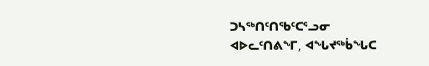ᑐᓴᖅᑎᑦᑎᖃᑦᑕᕐᓗᓂ ᐊᐅᓚᑦᑎᕕᖕᒥ, ᐊᖓᔪᖅᑳᖓᑕ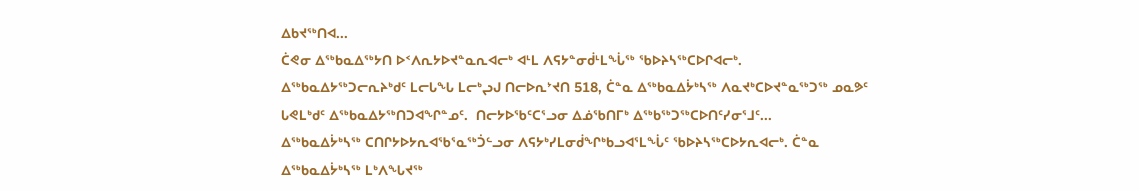ᐃᑲᔪᖅᑎᐊ...
ᑖᕙᓂ ᐃᖅᑲᓇᐃᖅᔭᑎ ᐅᑉᐱᕆᔭᐅᔪᓐᓇᕆᐊᓕᒃ ᐊᒻᒪ ᐱᕋᔭᓐᓂᑰᒻᒪᖔᖅ ᖃᐅᔨᓴᖅᑕᐅᒋᐊᓕᒃ.          ᐃᖅᑲᓇᐃᔭᖅᑐᓕᕆᔨᒃᑯᑦ ᒪᓕᒐᖓ ᒪᓕᒃᖢᒍ ᑎᓕᐅᕆᔾᔪᑎ 518, ᑖᓐᓇ ᐃᖅᑲᓇᐃᔮᒃᓴᖅ ᐱᓇᔪᒃᑕᐅᔪᓐᓇᖅᑐᖅ ᓄᓇᕗᑦ ᒐᕙᒪᒃᑯᑦ ᐃᖅᑲᓇᐃᔭᖅᑎᑐᐊᖏᓐᓄᑦ.  ᑎᓕᔭᐅᖃᑦᑕᕐᓗᓂ ᐃᓅᖃᑎᒥᒃ ᐃᖅᑲᖅᑐᖅᑕᐅᑎᑦᓯᓂᕐᒧᑦ...
ᐃᖅᑲᓇᐃᔮᒃᓴᖅ ᑕᑎᒋᔭᐅᔭᕆᐊᖃᕐᓇᖅᑑᓪᓗᓂ ᐱᕋᔭᒃᓯᒪᓂᑰᖏᒃᑲᓗᐊᕐᒪᖔᑦ ᖃᐅᔨᓴᖅᑕᐅᔭᕆᐊᓕᒃ. ᑖᓐᓇ ᐃᖅᑲᓇᐃᔮᒃᓴᖅ ᒪᒃᐱᖓᔪᖅ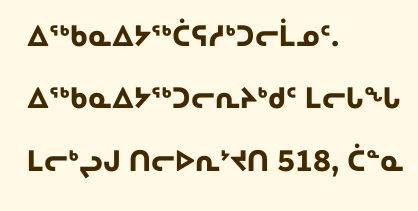ᐃᖅᑲᓇᐃᔭᖅᑖᕋᓱᒃᑐᓕᒫᓄᑦ.  ᐃᖅᑲᓇᐃᔭᖅᑐᓕᕆᔨᒃᑯᑦ ᒪᓕᒐᖓ ᒪᓕᒃᖢᒍ ᑎᓕᐅᕆᔾᔪᑎ 518, ᑖᓐᓇ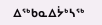ᐃᖅᑲᓇᐃᔮᒃᓴᖅ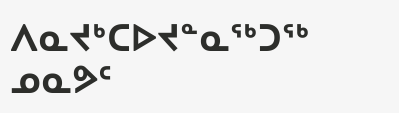ᐱᓇᔪᒃᑕᐅᔪᓐᓇᖅᑐᖅ ᓄᓇᕗᑦ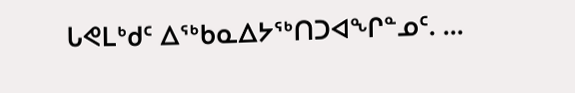ᒐᕙᒪᒃᑯᑦ ᐃᖅᑲᓇᐃᔭᖅᑎᑐᐊᖏᓐᓄᑦ. ...